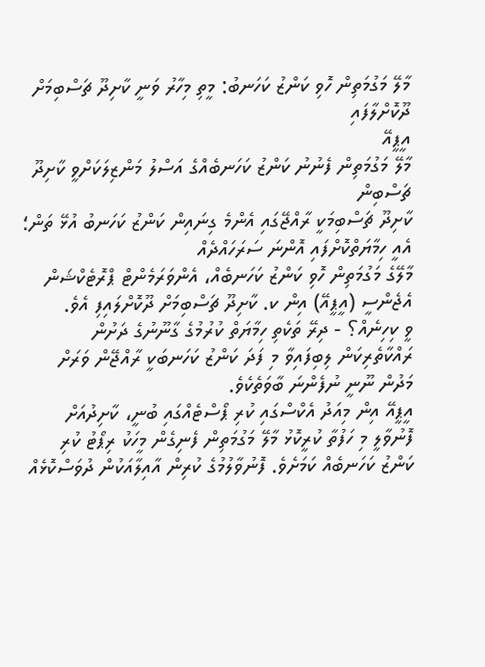މާލޭ މަގުމަތިން ހޮވި ކަންޒު ކަހަނބު: މީތި މިހާރު ވަނީ ކާށިދޫ ޗަސްބިމަށް ދޫކޮށްލާފައި
އީޕީއޭ
މާލޭ މަގުމަތިން ފެނުނު ކަންޒު ކަހަނބެއްގެ އަސްލު މަންޒިލަކަށްވީ ކާށިދޫ ޗަސްބިން
ކާށިދޫ ޗަސްބިމަކީ ރާއްޖޭގައި އެންމެ ގިނައިން ކަންޒު ކަހަނބު އުޅޭ ތަން؛ އެއީ ހިމާޔަތްކޮށްފައި އޮންނަ ސަރަހައްދެއް
މާލޭގެ މަގުމަތިން ހޮވި ކަންޒު ކަހަނބެއް، އެންވަރަމެންޓް ޕްރޮޓެކްޝަން އެޖެންސީ (އީޕީއޭ) އިން ކ. ކާށިދޫ ޗަސްބިމަށް ދޫކޮށްލައިފި އެވެ.
ވީ ކިހިނެއް؟ - ދިރޭ ތަކެތި ހިމާޔަތް ކުރުމުގެ ގާނޫނުގެ ދަށުން ރައްކާތެރިކަން ލިބިފައިވާ މި ފަދަ ކަންޒު ކަހަނބަކީ ރާއްޖޭން ވަރަށް މަދުން ނޫނީ ނުފެންނަ ބާވަތެކެވެ.
އީޕީއޭ އިން މިއަދު އެކްސްގައި ކުރި ޕޯސްޓެއްގައި ބުނީ، ކާށިދުއަށް ފޮނުވާލީ މި ހަފުތާ ކުރީކޮޅު މާލޭ މަގުމަތިން ފެނިގެން މީހަކު ރިޕޯޓު ކުރި ކަންޒު ކަހަނބެއް ކަމަށެވެ. ފޮނުވާލުމުގެ ކުރިން އާއިލާއަކުން ދުވަސްކޮޅެއް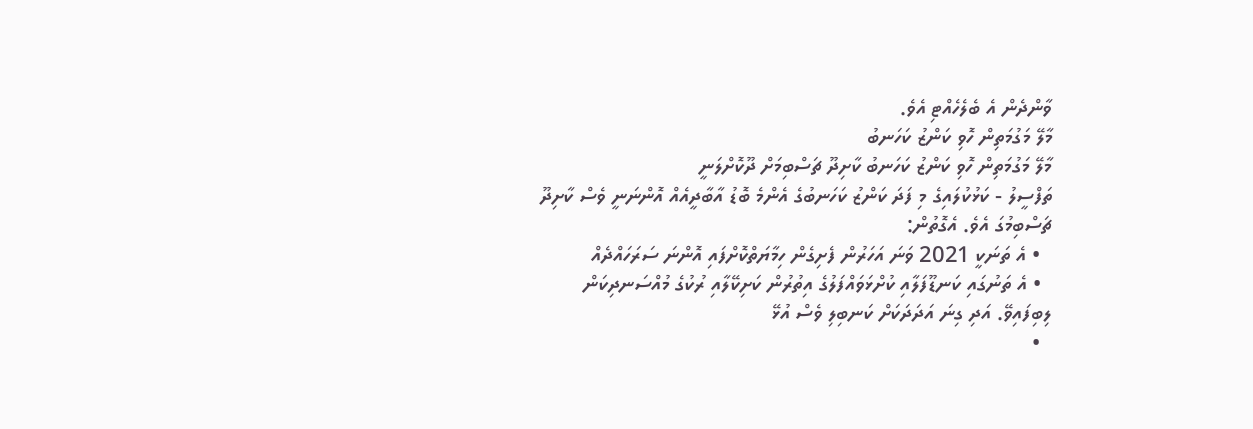ވާންދެން އެ ބެލެހެއްޓި އެވެ.
މާލޭ މަގުމަތިން ހޮވި ކަންޒު ކަހަނބު
މާލޭ މަގުމަތިން ހޮވި ކަންޒު ކަހަނބު ކާށިދޫ ޗަސްބިމަށް ދޫކޮށްލަނީ
ތަފްސީލު - ކަޅުކުލައިގެ މި ފަދަ ކަންޒު ކަހަނބުގެ އެންމެ ބޮޑު އާބާދީއެއް އޮންނަނީ ވެސް ކާށިދޫ ޗަސްބިމުގަ އެވެ. އެގޮތުން:
  • އެ ތަނަކީ 2021 ވަނަ އަހަރުން ފެށިގެން ހިމާޔަތްކޮށްފައި އޮންނަ ސަރަހައްދެއް
  • އެ ތަނުގައި ކަނޑޫފަލާއި ކުށްޅަވައްފަލުގެ އިތުރުން ކަށިކޭލާއި ރުކުގެ މުއްސަނދިކަން ލިބިފައިވޭ. އަދި ގިނަ އަދަދަކަށް ކަނބިލި ވެސް އުޅޭ
  •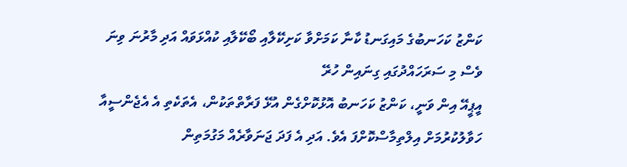ކަންޒު ކަހަނބުގެ މައިގަނޑު ކާނާ ކަމަށްވާ ކަށިކޭލާއި ބޯކޭލާއި ކުއްޅަވައް އަދި މާރުނަ ވިނަ ވެސް މި ސަރަހައްދުގައި ގިނައިން ހުރޭ
އީޕީއޭ އިން ވަނީ، ކަންޒު ކަހަނބު އޮޅުކޮށްގެން އުޅޭ ފަރާތްތަކުން، އެތަކެތި އެ އެޖެންސީއާ ހަވާލުކުރުމަށް އިލްތިމާސްކޮށްފަ އެވެ. އަދި އެ ފަދަ ޖަނަވާރެއް މަގުމަތިން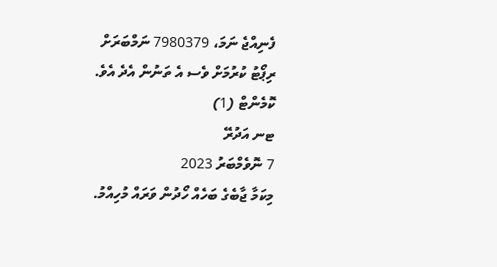ފެނިއްޖެ ނަމަ، 7980379 ނަމްބަރަށް ރިޕޯޓު ކުރުމަށް ވެސ އެ ތަނުން އެދެ އެވެ.
ކޮމެންޓް (1)
ޓނ އަދުރޭ
7 ނޮވެމްބަރު 2023
މިކަމާ ޖާބެގެ ބަހެއް ހޯދުން ވަރައް މުހިއްމު.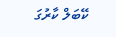ކޭބަލް ކާރުގަ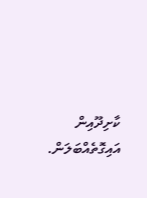ކާށިދޫއިން އައިގޮތެއްބަލަން.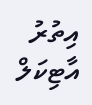އިތުރު އާޓިކަލް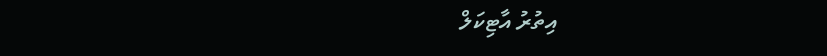އިތުރު އާޓިކަލް